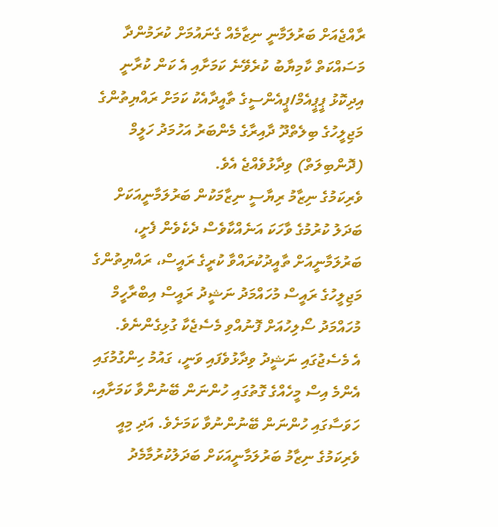ރާއްޖެއަށް ބަރުލަމާނީ ނިޒާމެއް ގެނައުމަށް ކުރަމުންދާ މަސައްކަތް ކާމިޔާބު ކުރެވޭނެ ކަމަށާއި އެ ކަން ކުރާނީ އިދިކޮޅު ޕީޕީއެމް/ޕީއެންސީގެ ތާއީދާއެކު ކަމަށް ރައްޔިތުންގެ މަޖިލީހުގެ ބިލެތްދޫ ދާއިރާގެ މެންބަރު އަހުމަދު ހަލީމް (ދޮންބިލަތް) ވިދާޅުވެއްޖެ އެވެ.
ވެރިކަމުގެ ނިޒާމު ރިޔާސީ ނިޒާމަކުން ބަރުލަމާނީއަކަށް ބަދަލު ކުރުމުގެ ވާހަކަ އަނެއްކާވެސް ދެކެވެން ފެށީ، ބަރުލަމާނީއަށް ތާއީދުކުރައްވާ ކުރީގެ ރައީސް، ރައްޔިތުންގެ މަޖިލީހުގެ ރައީސް މުހައްމަދު ނަޝީދު ރައީސް އިބްރާހީމް މުހައްމަދު ސޯލިހުއަށް ފޮނުއްވި މެސެޖެކާ ގުޅިގެންނެވެ.
އެ މެސެޖުގައި ނަޝީދު ވިދާޅުވެފައި ވަނީ، ގައުމު ހިންގުމުގައި އެންމެ އިސް މީހެއްގެ ގޮތުގައި ހުންނަން ބޭނުންވާ ކަމަށާއި، ހަވަސާގައި ހުންނަން ބޭނުންނުވާ ކަމަށެވެ. އަދި މިއީ ވެރިކަމުގެ ނިޒާމު ބަރުލަމާނީއަކަށް ބަދަލުކުރުމާމެދު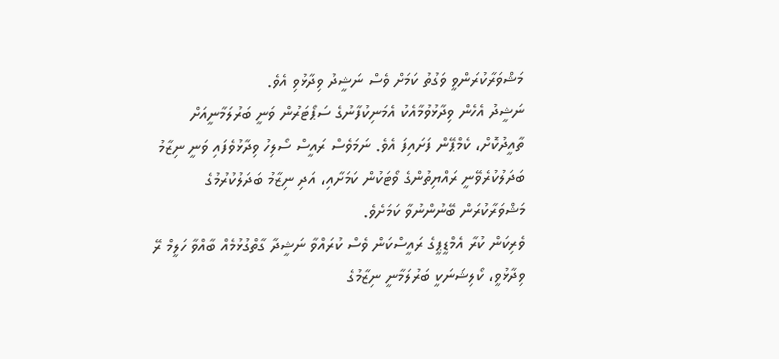މަޝްވަރާކުރަންވީ ވަގުތު ކަމަށް ވެސް ނަޝީދު ވިދާޅުވި އެވެ.
ނަޝީދު އެހެން ވިދާޅުވުމާއެކު އެމަނިކުފާނުގެ ސަޕޯޓަރުން ވަނީ ބަރުލަމާނީއަށް ތާއީދުކޮށް، ކެމްޕޭން ފަށައިފަ އެވެ. ނަމަވެސް ރައީސް ސޯލިހު ވިދާޅުވެފައި ވަނީ ނިޒާމު ބަދަލުކުރެވޭނީ ރައްޔިތުންގެ ވޯޓަކުން ކަމަށާއި، އަދި ނިޒާމު ބަދަލުކުރުމުގެ މަޝްވަރާކުރަން ބޭނުންނުވާ ކަމަށެވެ.
ވެރިކަން ކުރާ އެމްޑީޕީގެ ރައީސްކަން ވެސް ކުރައްވާ ނަޝީދާ ގާތްގުޅުމެއް ބާއްވާ ހަލީމް ރޭ ވިދާޅުވީ، ކޯލިޝަނަކީ ބަރުލަމާނީ ނިޒާމުގެ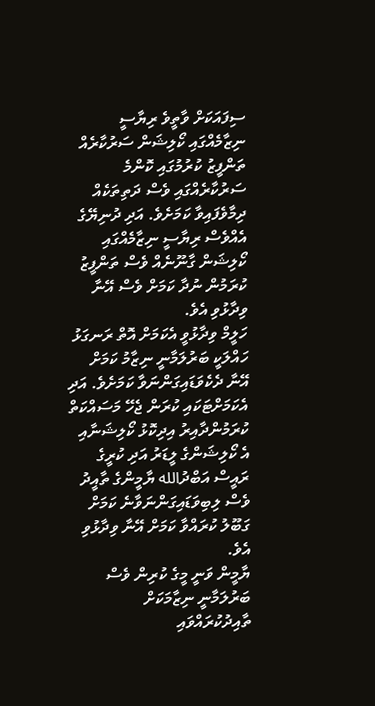ސިފައަކަށް ވާތީވެ ރިޔާސީ ނިޒާމެއްގައި ކޯލިޝަން ސަރުކާރެއް ތަންފީޒު ކުރުމުގައި ކޮންމެ ސަރުކާރެއްގައި ވެސް ދަތިތަކެއް ދިމާވެފައިވާ ކަމަށެވެ. އަދި ދުނިޔޭގެ އެއްވެސް ރިޔާސީ ނިޒާމެއްގައި ކޯލިޝަން ގާނޫނެއް ވެސް ތަންފީޒު ކުރަމުން ނުދާ ކަމަށް ވެސް އޭނާ ވިދާޅުވި އެވެ.
ހަލީމް ވިދާޅުވީ އެކަމަށް އޮތް ރަނގަޅު ހައްލަކީ ބަރުލަމާނީ ނިޒާމު ކަމަށް އޭނާ ދެކެވަޑައިގަންނަވާ ކަމަށެވެ. އަދި އެކަމަށްޓަކައި ކުރަން ޖެހޭ މަސައްކަތް ކުރަމުންދާއިރު އިދިކޮޅު ކޯލިޝަނާއި އެ ކޯލިޝަންގެ ލީޑަރު އަދި ކުރީގެ ރައީސް އަބްދުالله ޔާމީންގެ ތާއީދު ވެސް ލިބިވަޑައިގަންނަވާނެ ކަމަށް ގަބޫލު ކުރައްވާ ކަމަށް އޭނާ ވިދާޅުވި އެވެ.
ޔާމީން ވަނީ މީގެ ކުރިން ވެސް ބަރުލަމާނީ ނިޒާމަކަށް ތާއިދުކުރައްވައި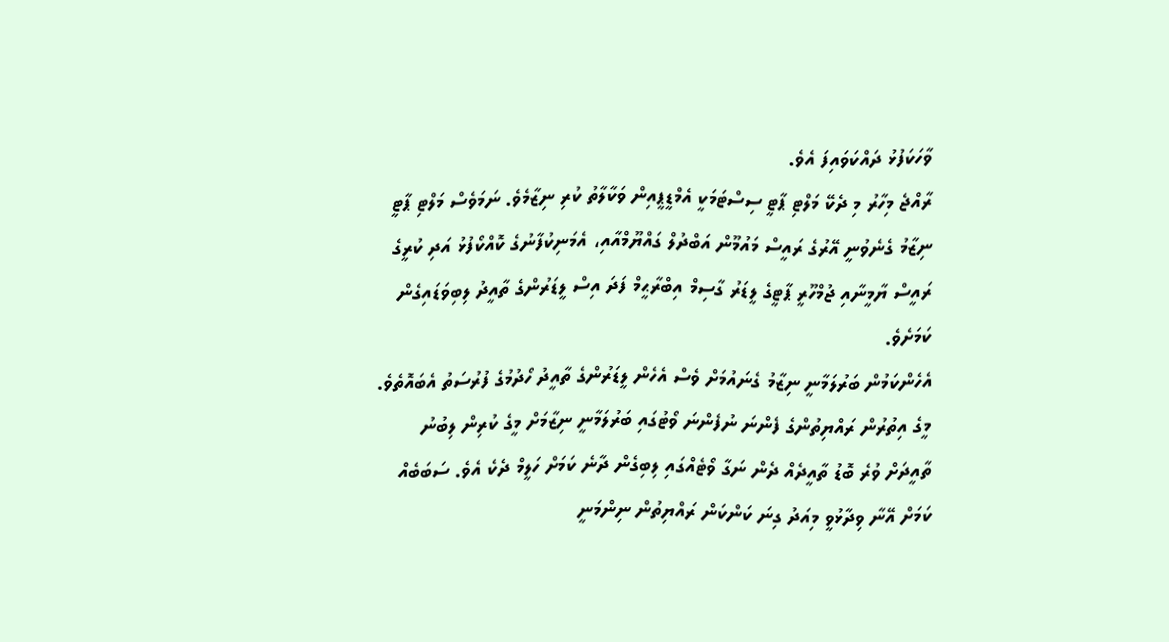ވާހަކަފުޅު ދައްކަވައިފަ އެވެ.
ރާއްޖެ މިހާރު މި ދެކޭ މަލްޓި ޕާޓީ ސިސްޓަމަކީ އެމްޑީޕީއިން ވަކާލާތު ކުރި ނިޒާމެވެ. ނަމަވެސް މަލްޓި ޕާޓީ ނިޒާމު ގެނެވުނީ އޭރުގެ ރައީސް މައުމޫން އަބްދުލް ގައްޔޫމްއާއި، އެމަނިކުފާނުގެ ކޮއްކޯފުޅު އަދި ކުރީގެ ރައީސް ޔާމީނާއި ޖުމްހޫރީ ޕާޓީގެ ލީޑަރު ގާސިމް އިބްރާޙީމް ފަދަ އިސް ލީޑަރުންގެ ތާއީދު ލިބިވަޑައިގެން ކަމަށެވެ.
އެހެންކަމުން ބަރުލަމާނީ ނިޒާމު ގެނައުމަށް ވެސް އެހެން ލީޑަރުންގެ ތާއީދު ހޯދުމުގެ ފުރުސަތު އެބައޮތެވެ.
މީގެ އިތުރުން ރައްޔިތުންގެ ފެންނަ ނުފެންނަ ވޯޓުގައި ބަރުލަމާނީ ނިޒާމަށް މީގެ ކުރިން ލިބުނު ތާއީދަށް ވުރެ ބޮޑު ތާއީދެއް ދެން ނަގާ ވޯޓެއްގައި ލިބިގެން ދާނެ ކަމަށް ހަލީމް ދެކެ އެވެ. ސަބަބެއް ކަމަށް އޭނާ ވިދާޅުވީ މިއަދު ގިނަ ކަންކަން ރައްޔިތުން ނިންމަނީ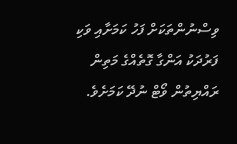ވިސްނުންތަކަށް ފަހު ކަމަށާއި ވަކި ފަރުދަކު އަންގާ ގޮތެއްގެ މަތިން ރައްޔިތުން ވޯޓް ނުދޭ ކަމަށެވެ.